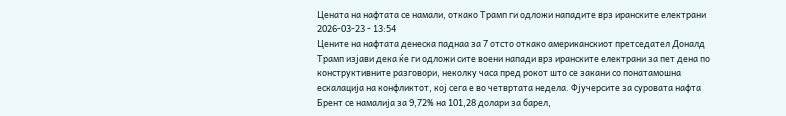Цената на нафтата се намали, откако Трамп ги одложи нападите врз иранските електрани
2026-03-23 - 13:54
Цените на нафтата денеска паднаа за 7 отсто откако американскиот претседател Доналд Трамп изјави дека ќе ги одложи сите воени напади врз иранските електрани за пет дена по конструктивните разговори, неколку часа пред рокот што се закани со понатамошна ескалација на конфликтот, кој сега е во четвртата недела. Фјучерсите за суровата нафта Брент се намалија за 9,72% на 101,28 долари за барел,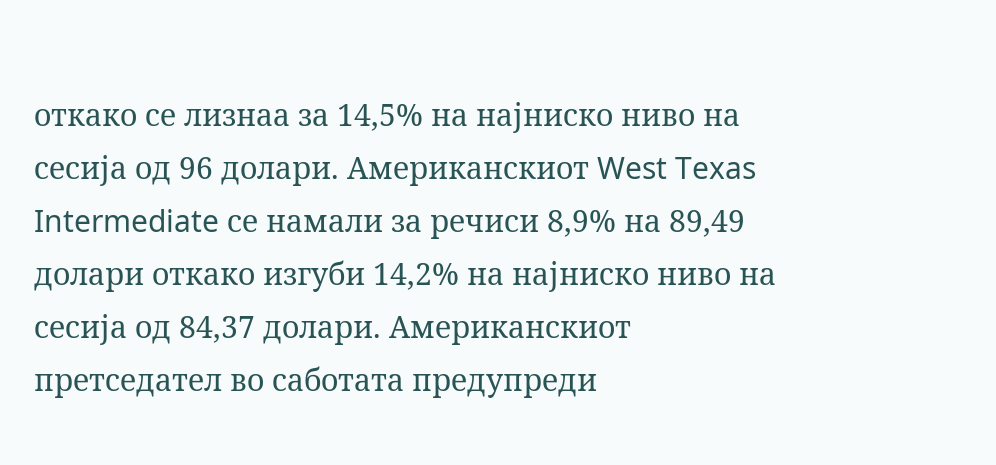откако се лизнаа за 14,5% на најниско ниво на сесија од 96 долари. Американскиот West Texas Intermediate се намали за речиси 8,9% на 89,49 долари откако изгуби 14,2% на најниско ниво на сесија од 84,37 долари. Американскиот претседател во саботата предупреди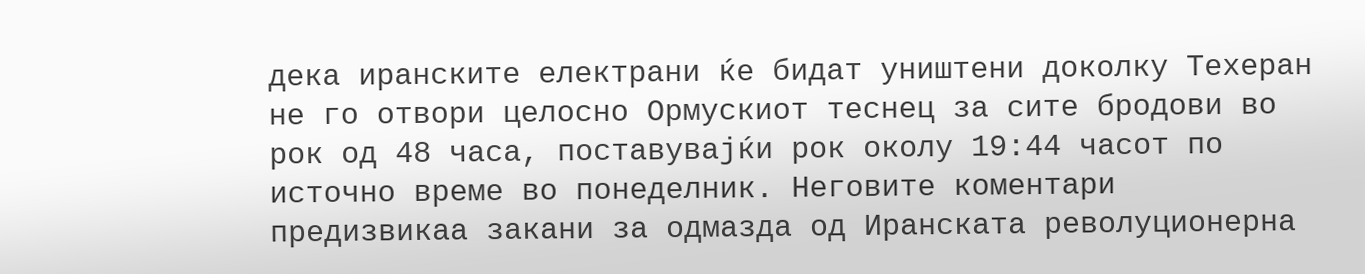дека иранските електрани ќе бидат уништени доколку Техеран не го отвори целосно Ормускиот теснец за сите бродови во рок од 48 часа, поставувајќи рок околу 19:44 часот по источно време во понеделник. Неговите коментари предизвикаа закани за одмазда од Иранската револуционерна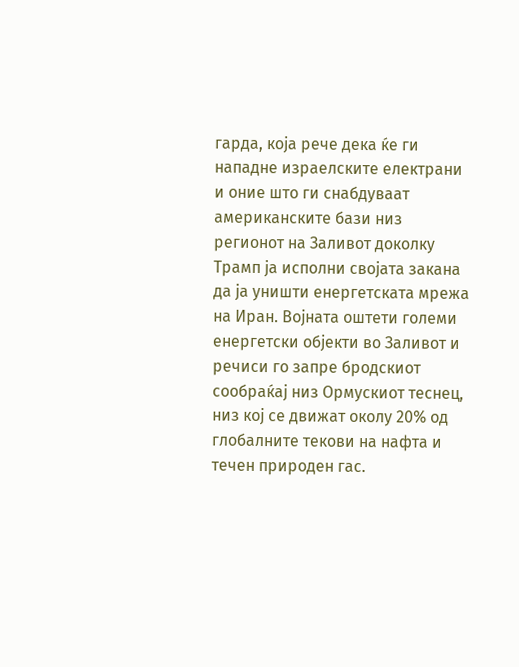гарда, која рече дека ќе ги нападне израелските електрани и оние што ги снабдуваат американските бази низ регионот на Заливот доколку Трамп ја исполни својата закана да ја уништи енергетската мрежа на Иран. Војната оштети големи енергетски објекти во Заливот и речиси го запре бродскиот сообраќај низ Ормускиот теснец, низ кој се движат околу 20% од глобалните текови на нафта и течен природен гас.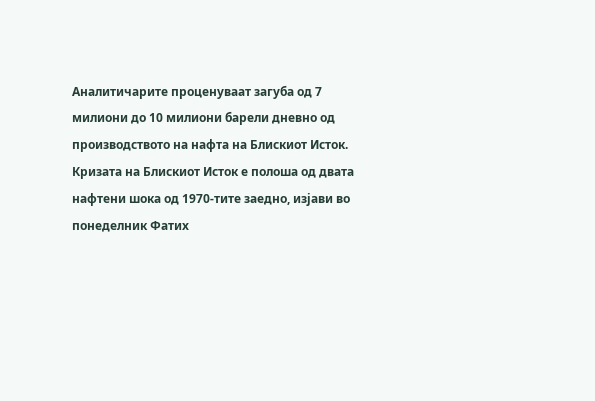Аналитичарите проценуваат загуба од 7 милиони до 10 милиони барели дневно од производството на нафта на Блискиот Исток. Кризата на Блискиот Исток е полоша од двата нафтени шока од 1970-тите заедно, изјави во понеделник Фатих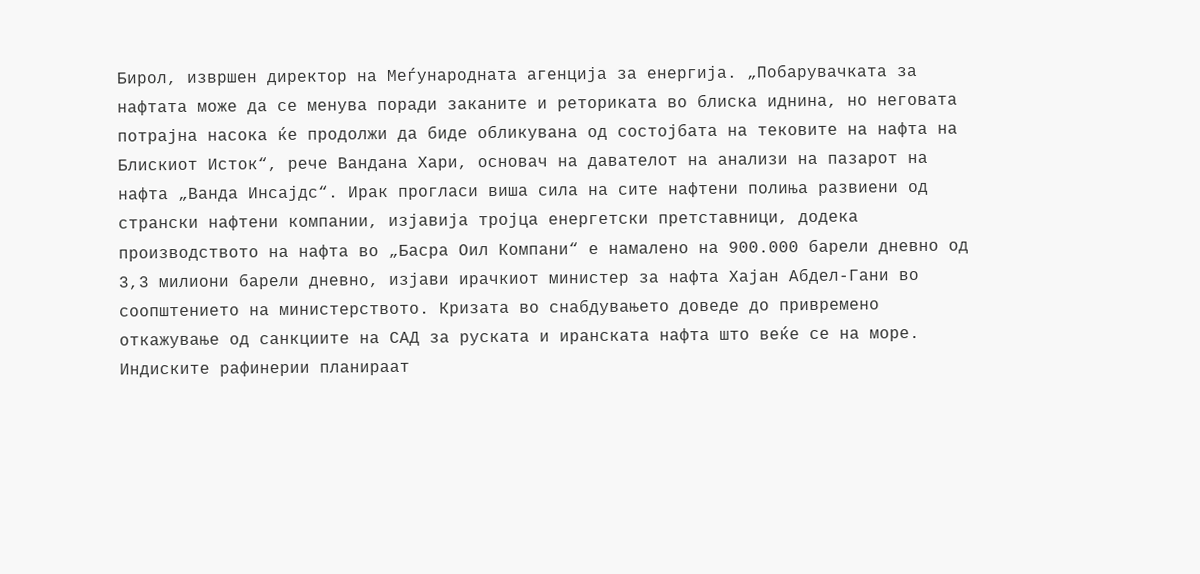Бирол, извршен директор на Меѓународната агенција за енергија. „Побарувачката за нафтата може да се менува поради заканите и реториката во блиска иднина, но неговата потрајна насока ќе продолжи да биде обликувана од состојбата на тековите на нафта на Блискиот Исток“, рече Вандана Хари, основач на давателот на анализи на пазарот на нафта „Ванда Инсајдс“. Ирак прогласи виша сила на сите нафтени полиња развиени од странски нафтени компании, изјавија тројца енергетски претставници, додека производството на нафта во „Басра Оил Компани“ е намалено на 900.000 барели дневно од 3,3 милиони барели дневно, изјави ирачкиот министер за нафта Хајан Абдел-Гани во соопштението на министерството. Кризата во снабдувањето доведе до привремено откажување од санкциите на САД за руската и иранската нафта што веќе се на море. Индиските рафинерии планираат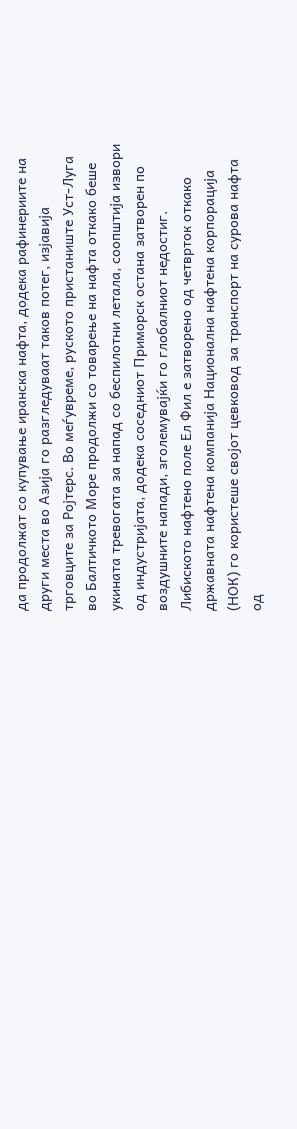да продолжат со купување иранска нафта, додека рафинериите на други места во Азија го разгледуваат таков потег, изјавија трговците за Ројтерс. Во меѓувреме, руското пристаниште Уст-Луга во Балтичкото Море продолжи со товарење на нафта откако беше укината тревогата за напад со беспилотни летала, соопштија извори од индустријата, додека соседниот Приморск остана затворен по воздушните напади, зголемувајќи го глобалниот недостиг. Либиското нафтено поле Ел Фил е затворено од четврток откако државната нафтена компанија Национална нафтена корпорација (НОК) го користеше својот цевковод за транспорт на сурова нафта од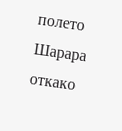полето Шарара откако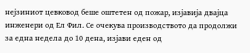нејзиниот цевковод беше оштетен од пожар, изјавија двајца инженери од Ел Фил. Се очекува производството да продолжи за една недела до 10 дена, изјави еден од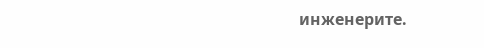инженерите.